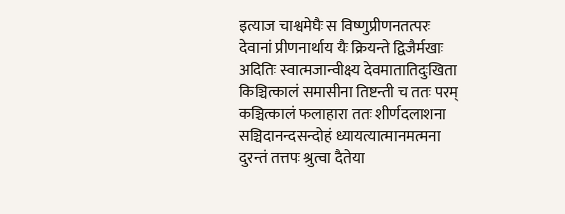इत्याज चाश्वमेघैः स विष्णुप्रीणनतत्परः
देवानां प्रीणनार्थाय यैः क्रियन्ते द्विजैर्मखाः
अदितिः स्वात्मजान्वीक्ष्य देवमातातिदुःखिता
किञ्चित्कालं समासीना तिष्टन्ती च ततः परम्
कञ्चित्कालं फलाहारा ततः शीर्णदलाशना
सञ्चिदानन्दसन्दोहं ध्यायत्यात्मानमत्मना
दुरन्तं तत्तपः श्रुत्वा दैतेया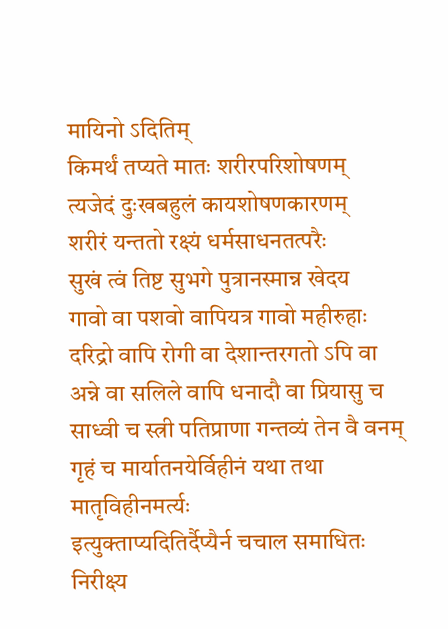मायिनो ऽदितिम्
किमर्थं तप्यते मातः शरीरपरिशोषणम्
त्यजेदं दुःखबहुलं कायशोषणकारणम्
शरीरं यन्ततो रक्ष्यं धर्मसाधनतत्परैः
सुखं त्वं तिष्ट सुभगे पुत्रानस्मान्न खेदय
गावो वा पशवो वापियत्र गावो महीरुहाः
दरिद्रो वापि रोगी वा देशान्तरगतो ऽपि वा
अन्ने वा सलिले वापि धनादौ वा प्रियासु च
साध्वी च स्त्री पतिप्राणा गन्तव्यं तेन वै वनम्
गृहं च मार्यातनयेर्विहीनं यथा तथा मातृविहीनमर्त्यः
इत्युक्ताप्यदितिर्दैप्यैर्न चचाल समाधितः
निरीक्ष्य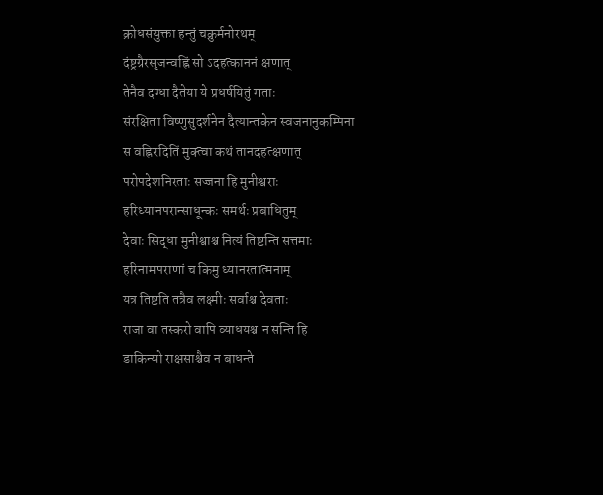क्रोधसंयुक्ता हन्तुं चक्रुर्मनोरथम्
दंष्ट्रग्रैरसृजन्वह्निं सो ऽदहत्काननं क्षणात्
तेनैव दग्धा दैतेया ये प्रधर्षयितुं गताः
संरक्षिता विष्णुसुदर्शनेन दैत्यान्तकेन स्वजनानुकम्पिना
स वह्निरदितिं मुक्त्वा कथं तानदहत्क्षणात्
परोपदेशनिरताः सज्जना हि मुनीश्वराः
हरिध्यानपरान्साधून्कः समर्थः प्रबाधितुम्
देवाः सिद्धा मुनीश्वाश्च नित्यं तिष्टन्ति सत्तमाः
हरिनामपराणां च किमु ध्यानरतात्मनाम्
यत्र तिष्टति तत्रैव लक्ष्मीः सर्वाश्च देवताः
राजा वा तस्करो वापि व्याधयश्च न सन्ति हि
डाकिन्यो राक्षसाश्चैव न बाधन्ते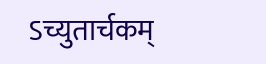ऽच्युतार्चकम्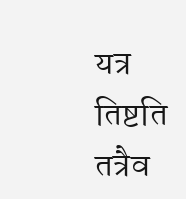यत्र तिष्टति तत्रैव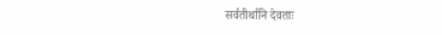सर्वतीर्थानि देवताः